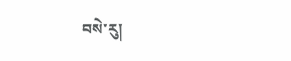བསེ་རུ།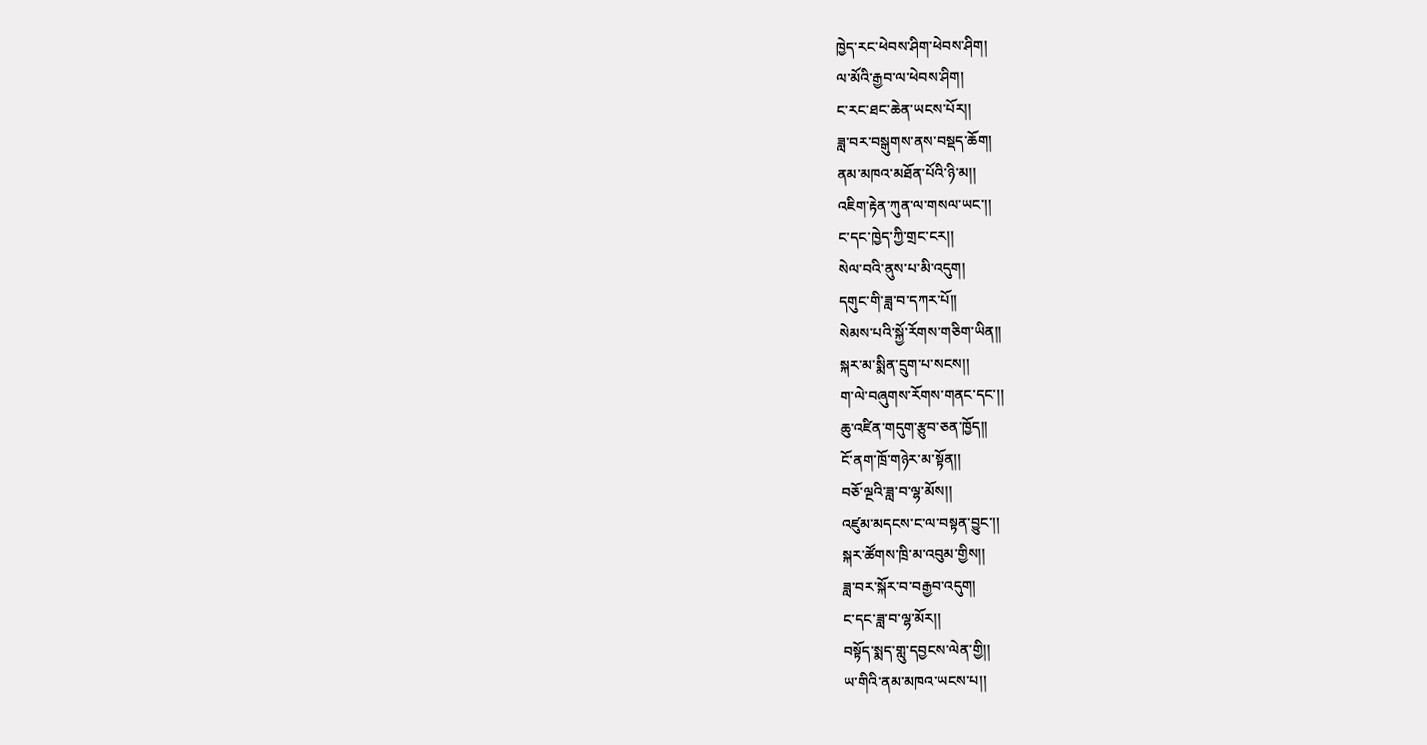ཁྱེད་རང་ཕེབས་ཤིག་ཕེབས་ཤིག།
ལ་མོའི་རྒྱབ་ལ་ཕེབས་ཤིག།
ང་རང་ཐང་ཆེན་ཡངས་པོར།།
ཟླ་བར་བསྒུགས་ནས་བསྡད་ཆོག།
ནམ་མཁའ་མཐོན་པོའི་ཉི་མ།།
འཇིག་རྟེན་ཀུན་ལ་གསལ་ཡང་།།
ང་དང་ཁྱེད་ཀྱི་གྲང་ངར།།
སེལ་བའི་ནུས་པ་མི་འདུག།
དགུང་གི་ཟླ་བ་དཀར་པོ།།
སེམས་པའི་སྐྱོ་རོགས་གཅིག་ཡིན།།
སྐར་མ་སྨིན་དྲུག་པ་སངས།།
ག་ལེ་བཞུགས་རོགས་གནང་དང་།།
ཆུ་འཛིན་གདུག་རྩུབ་ཅན་ཁྱོད།།
ངོ་ནག་ཁྲོ་གཉེར་མ་སྟོན།།
བཅོ་ལྔའི་ཟླ་བ་ལྷ་མོས།།
འཛུམ་མདངས་ང་ལ་བསྟན་བྱུང་།།
སྐར་ཚོགས་ཁྲི་མ་འབུམ་གྱིས།།
ཟླ་བར་སྐོར་བ་བརྒྱབ་འདུག།
ང་དང་ཟླ་བ་ལྷ་མོར།།
བསྟོད་སྨད་གླུ་དབྱངས་ལེན་གྱི།།
ཡ་གིའི་ནམ་མཁའ་ཡངས་པ།།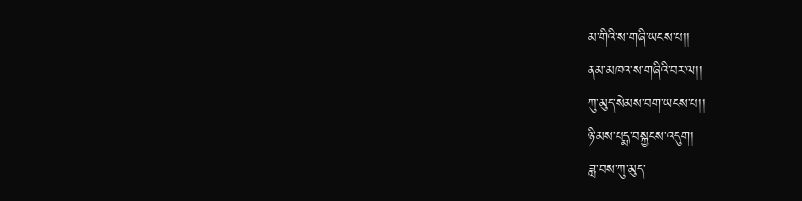མ་གིའི་ས་གཞི་ཡངས་པ།།
ནམ་མཁའ་ས་གཞིའི་བར་ལ།།
ཀུ་མུད་སེམས་བག་ཡངས་པ།།
ཉི་མས་པདྨ་བསྐྱངས་འདུག།
ཟླ་བས་ཀུ་མུད་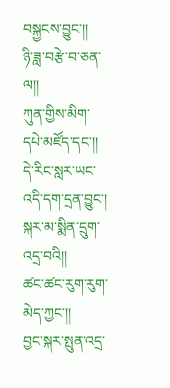བསྐྱངས་བྱུང་།།
ཉི་ཟླ་བརྩེ་བ་ཅན་ལ།།
ཀུན་གྱིས་མིག་དཔེ་མཛོད་དང་།།
དེ་རིང་སླར་ཡང་འདི་དག་དྲན་བྱུང་།
སྐར་མ་སྨིན་དྲུག་འདྲ་བའི།།
ཚང་ཚང་རུག་རུག་མེད་ཀྱང་།།
བྱང་སྐར་སྤུན་འདྲ་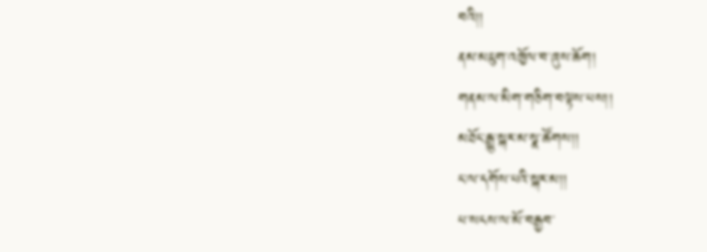བའི།།
ནམ་མཇུག་འཁྱོལ་བ་ཞུས་ཆོག།
གནམ་ལ་མིག་གཅིག་བལྟས་པས།།
མཐོང་རྒྱུ་སྐར་མ་སྣ་ཚོགས།།
ང་ལ་དགོས་པའི་སྐར་མ།།
པ་སངས་ལ་མོ་བརྒྱབ་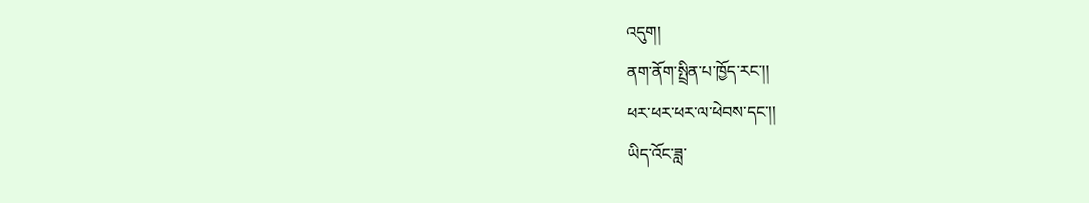འདུག།
ནག་ནོག་སྤྲིན་པ་ཁྱོད་རང་།།
ཕར་ཕར་ཕར་ལ་ཕེབས་དང་།།
ཡིད་འོང་ཟླ་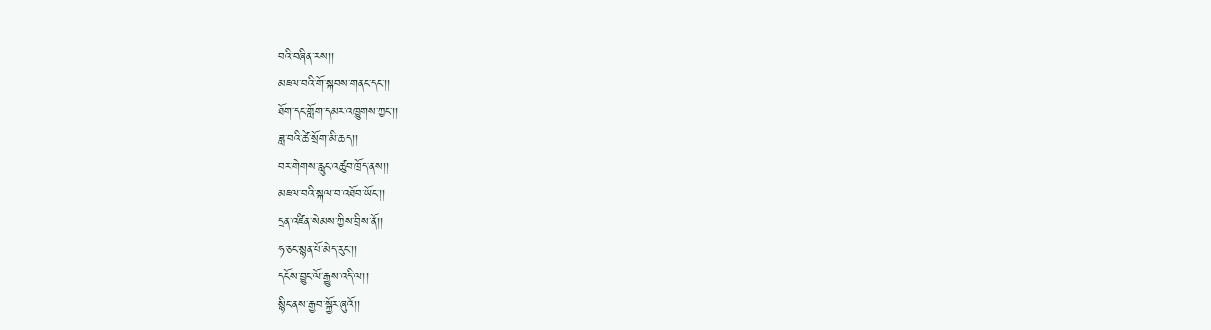བའི་བཞིན་རས།།
མཇལ་བའི་གོ་སྐབས་གནང་དང་།།
ཐོག་དང་གློག་དམར་འཁྱུགས་ཀྱང་།།
ཟླ་བའི་ཚེ་སྲོག་མི་ཆད།།
བར་གེགས་རླུང་འཚུབ་ཁྲོད་ནས།།
མཇལ་བའི་སྐལ་བ་འཐོབ་ཡོང་།།
དྲན་འཛིན་སེམས་ཀྱིས་བྲིས་ནོ།།
ཧ་ཅང་སྙན་པོ་མེད་རུང་།།
དངོས་བྱུང་ལོ་རྒྱུས་འདི་ལ།།
སྙིང་ནས་རྒྱབ་སྐྱོར་ཞུའོ།།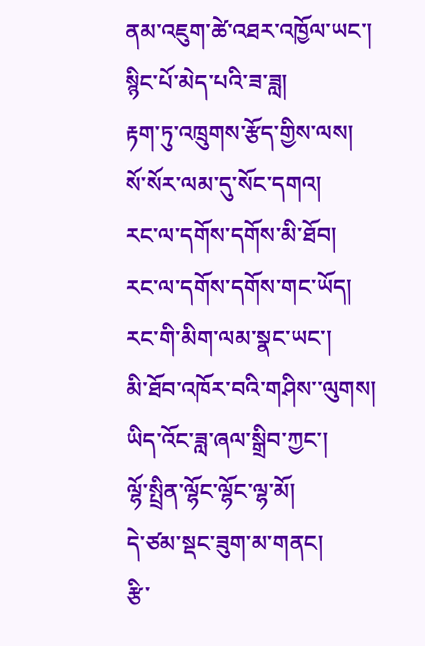ནམ་འཇུག་ཚེ་འཐར་འཁྱོལ་ཡང་།
སྙིང་པོ་མེད་པའི་ཟ་ཟླ།
རྟག་ཏུ་འཁྲུགས་རྩོད་གྱིས་ལས།
སོ་སོར་ལམ་དུ་སོང་དགའ།
རང་ལ་དགོས་དགོས་མི་ཐོབ།
རང་ལ་དགོས་དགོས་གང་ཡོད།
རང་གི་མིག་ལམ་སྣང་ཡང་།
མི་ཐོབ་འཁོར་བའི་གཤིས་་ལུགས།
ཡིད་འོང་ཟླ་ཞལ་སྒྲིབ་ཀྱང་།
ལྷོ་སྤྲིན་ལྷོང་ལྷོང་ལྷ་མོ།
དེ་ཙམ་སྡང་ཟུག་མ་གནང།
རྩི་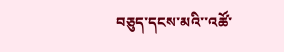བཅུད་དངས་མའི་་འཚོ་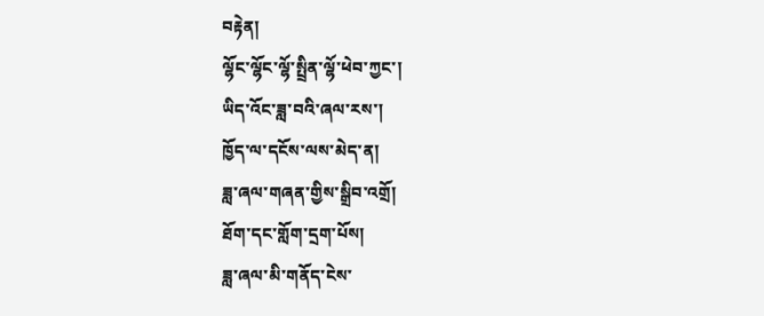བརྟེན།
ལྷོང་ལྷོང་ལྷོ་སྤྲིན་ལྷོ་ཕེབ་ཀྱང་།
ཡིད་འོང་ཟླ་བའི་ཞལ་རས་།
ཁྱོད་ལ་དངོས་ལས་མེད་ན།
ཟླ་ཞལ་གཞན་གྱིས་སྒྲིབ་འགྲོ།
ཐོག་དང་གློག་དྲག་པོས།
ཟླ་ཞལ་མི་གནོད་ངེས་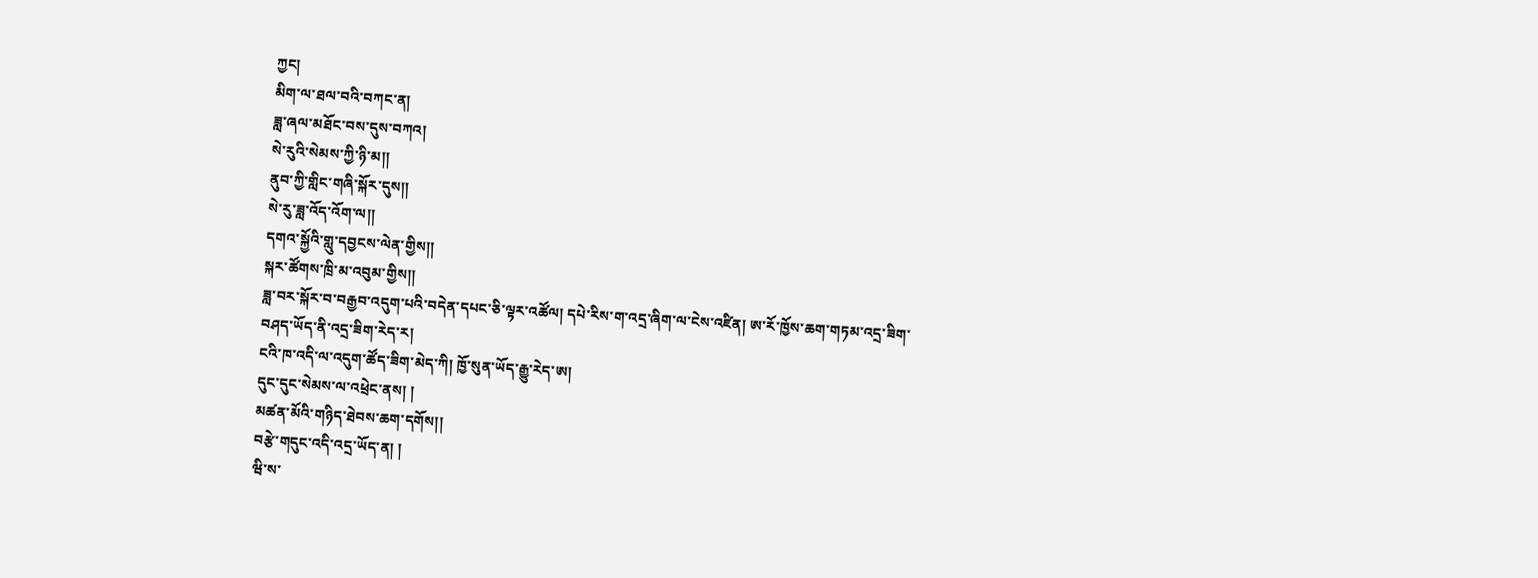ཀྱང།
མིག་ལ་ཐལ་བའི་བཀང་ན།
ཟླ་ཞལ་མཐོང་བས་དུས་བཀའ།
སེ་རུའི་སེམས་ཀྱི་ཉི་མ།།
ནུབ་ཀྱི་གླིང་གཞི་སྐོར་དུས།།
སེ་རུ་ཟླ་འོད་འོག་ལ།།
དགའ་སྐྱོའི་གླུ་དབྱངས་ལེན་གྱིས།།
སྐར་ཚོགས་ཁྲི་མ་འབུམ་གྱིས།།
ཟླ་བར་སྐོར་བ་བརྒྱབ་འདུག་པའི་བདེན་དཔང་ཅི་ལྟར་འཚོལ། དཔེ་རིས་ག་འདྲ་ཞིག་ལ་ངེས་འཛིན། ཨ་རོ་ཁྱོས་ཆག་གཏམ་འདྲ་ཟིག་བཤད་ཡོད་ནི་འདྲ་ཟིག་རེད་ར།
ངའི་ཁ་འདི་ལ་འདུག་ཚོད་ཟིག་མེད་ཀི། ཁྱོ་སུན་ཡོད་རྒྱུ་རེད་ཨ།
དུང་དུང་སེམས་ལ་འཕྲེང་ནས། །
མཚན་མོའི་གཉིད་ཐེབས་ཆག་དགོས།།
བརྩེ་གདུང་འདི་འདྲ་ཡོད་ན། །
ཝི་ས་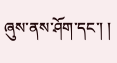ཞུས་ནས་ཤོག་དང་། །